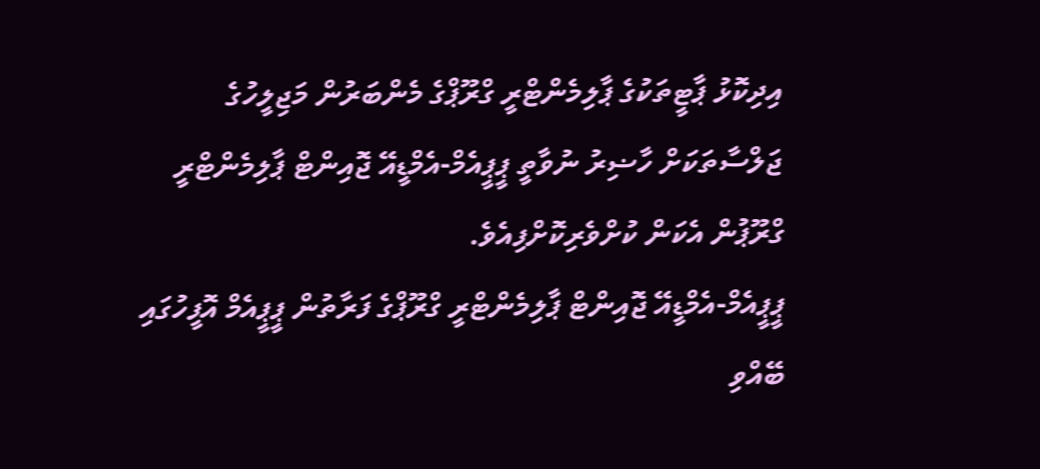އިދިކޮޅު ޕާޓީތަކުގެ ޕާލިމެންޓްރީ ގްރޫޕްގެ މެންބަރުން މަޖިލީހުގެ ޖަލްސާތަކަށް ހާޟިރު ނުވާތީ ޕީޕީއެމް-އެމްޑީއޭ ޖޮއިންޓް ޕާލިމެންޓްރީ ގްރޫޕުން އެކަން ކުށްވެރިކޮށްފިއެވެ.
ޕީޕީއެމް-އެމްޑީއޭ ޖޮއިންޓް ޕާލިމެންޓްރީ ގްރޫޕްގެ ފަރާތުން ޕީޕީއެމް އޮފީހުގައި ބޭއްވި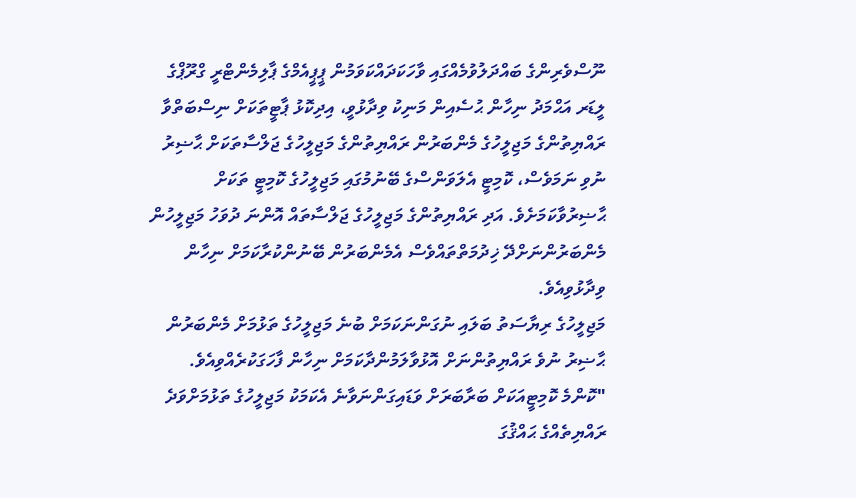ނޫސްވެރިންގެ ބައްދަލުވުމެއްގައި ވާހަކަދައްކަވަމުން ޕީޕީއެމްގެ ޕާލިމެންޓްރީ ގްރޫޕްގެ ލީޑަރ އަޙްމަދު ނިހާން ޙުސެއިން މަނިކު ވިދާޅުވީ، އިދިކޮޅު ޕާޓީތަކަށް ނިސްބަތްވާ ރައްޔިތުންގެ މަޖިލީހުގެ މެންބަރުން ރައްޔިތުންގެ މަޖިލީހުގެ ޖަލްސާތަކަށް ޙާޟިރު ނުވި ނަމަވެސް، ކޮމިޓީ އެލަވަންސްގެ ބޭނުމުގައި މަޖިލީހުގެ ކޮމިޓީ ތަކަށް ޙާޟިރުވާކަމަށެވެ. އަދި ރައްޔިތުންގެ މަޖިލީހުގެ ޖަލްސާތައް އޮންނަ ދުވަހު މަޖިލީހުން މެންބަރުންނަށްދޭ ޚިދުމަތްތައްވެސް އެމެންބަރުން ބޭނުންކުރާކަމަށް ނިހާން ވިދާޅުވިއެވެ.
މަޖިލީހުގެ ރިޔާސަތު ބަލައި ނުގަންނަކަމަށް ބުނެ މަޖިލީހުގެ ތަޅުމަށް މެންބަރުން ޙާޟިރު ނުވެ ރައްޔިތުންނަށް އޮޅުވާލަމުންދާކަމަށް ނިހާން ފާހަގަކުރެއްވިއެވެ.
"ކޮންމެ ކޮމިޓީއަކަށް ބަރާބަރަށް ވަޑައިގަންނަވާނެ އެކަމަކު މަޖިލީހުގެ ތަޅުމަށްވަދެ ރައްޔިތެއްގެ ޙައްޤުގަ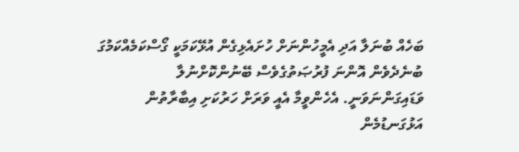ބަހެއް ބުނަލާ އަދި އެމީހުންނަށް ހުށައެޅިގެން އުޅޭކަމަކީ ގޯސްކަމެއްކަމުގަ ބުނެދެވެން އޮންނަ ފުރުޞަތުގެވެސް ބޭނުންކޮށްނުލާ ވަޑައިގަންނަވަނީ. އެހެންވީމާ އެއީ ވަރަށް ހަރުކަށި އިބާރާތުން އަޅުގަނޑުމެން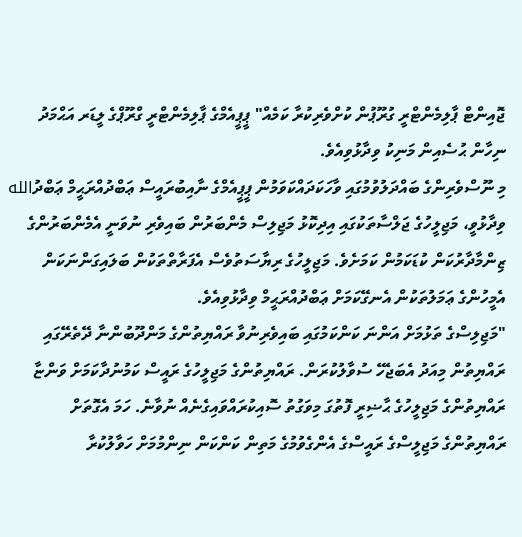ޖޮއިންޓް ޕާލިމެންޓްރީ ގުރޫޕުން ކުށްވެރިކުރާ ކަމެއް" ޕީޕީއެމްގެ ޕާލިމެންޓްރީ ގްރޫޕްގެ ލީޑަރ އަޙްމަދު ނިހާން ޙުސެއިން މަނިކު ވިދާޅުވިއެވެ.
މި ނޫސްވެރިންގެ ބައްދަލުވުމުގައި ވާހަކަދައްކަވަމުން ޕީޕީއެމްގެ ނާއިބުރައީސް ޢަބްދުއްރަޙީމް ޢަބްދުالله ވިދާޅުވީ، މަޖިލީހުގެ ޖަލްސާތަކުގައި އިދިކޮޅު މަޖިލިސް މެންބަރުން ބައިވެރި ނުވަނީ އެމެންބަރުންގެ ޒިންމާދާރުކަން ކުޑަކަމުން ކަމަށެވެ. މަޖިލީހުގެ ރިޔާސަތުވެސް އެފަރާތްތަކުން ބަލައިގަންނަކަން އެމީހުންގެ ޢަމަލުތަކުން އެނގޭކަމަށް ޢަބްދުއްރަޙީމް ވިދާޅުވިއެވެ.
"މަޖިލިސްގެ ތަޅުމަށް އަންނަ ކަންކަމުގައި ބައިވެރިނުވާ ރައްޔިތުންގެ މަންދޫބުންނާ ދޭތެރޭގައި ރައްޔިތުން މިއަދު އެބަޖެހޭ ސުވާލުކުރަން. ރައްޔިތުންގެ މަޖިލީހުގެ ރައީސް ކަމުނުދާކަމަށް ވަންޏާ ރައްޔިތުންގެ މަޖިލީހުގެ ޙާޟިރީ ފޮތުގަ މިވަގުތު ސޮއިކުރައްވައިގެނެއް ނުވާނެ. ހަމަ އެގޮތަށް ރައްޔިތުންގެ މަޖިލީސްގެ ރައީސްގެ އެންގެވުމުގެ މަތިން ކަންކަން ނިންމުމަށް ހަވާލުކުރާ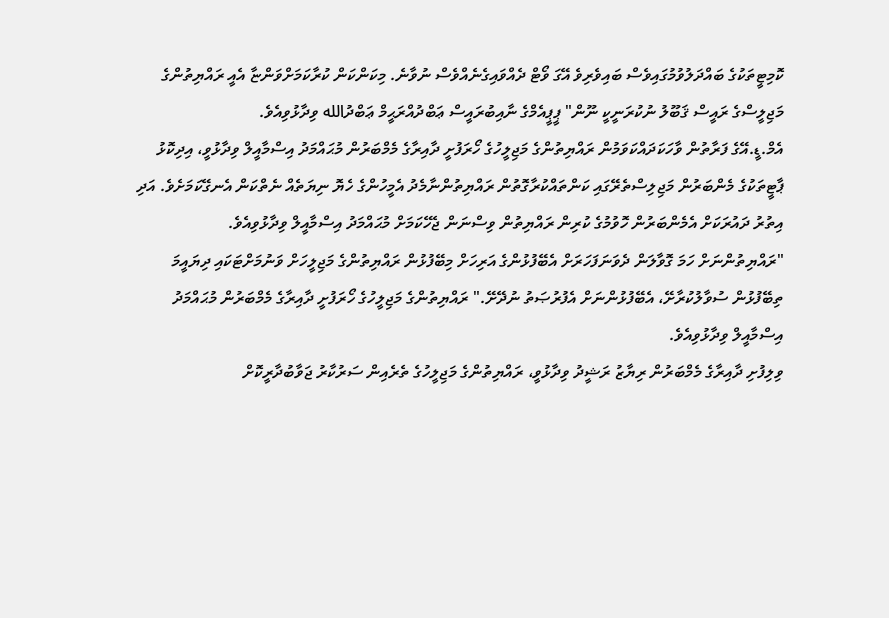ކޮމިޓީތަކުގެ ބައްދަލުވުމުގައިވެސް ބައިވެރިވެ އޭގަ ވޯޓް ދެއްވައިގެނެއްވެސް ނުވާނެ. މިކަންކަން ކުރާކަމަށްވަންޏާ އެއީ ރައްޔިތުންގެ މަޖިލީސްގެ ރައީސް ޤަބޫލު ނުކުރަނީކީ ނޫން" ޕީޕީއެމްގެ ނާއިބުރައީސް ޢަބްދުއްރަޙީމް ޢަބްދުالله ވިދާޅުވިއެވެ.
އެމް.ޑީ.އޭގެ ފަރާތުން ވާހަކަދައްކަވަމުން ރައްޔިތުންގެ މަޖިލީހުގެ ހޯރަފުށީ ދާއިރާގެ މެމްބަރުން މުޙައްމަދު އިސްމާއީލް ވިދާޅުވީ، އިދިކޮޅު ޕާޓީތަކުގެ މެންބަރުން މަޖިލިސްތެރޭގައި ކަންތައްކުރާގޮތުން ރައްޔިތުންނާމެދު އެމީހުންގެ ހެޔޮ ނިޔަތެއް ނެތްކަން އެނގޭކަމަށެވެ. އަދި އިތުރު ދައުރަކަށް އެމެންބަރުން ހޮވުމުގެ ކުރިން ރައްޔިތުން ވިސްނަން ޖެހޭކަމަށް މުޙައްމަދު އިސްމާއީލް ވިދާޅުވިއެވެ.
"ރައްޔިތުންނަށް ހަމަ ގޮވާލަން ދެވަނަފަހަރަށް އެބޭފުޅުންގެ އަރިހަށް މިބޭފުޅުން ރައްޔިތުންގެ މަޖިލީހަށް ވަނުމަށްޓަކައި ދިޔައީމަ ތިބޭފުޅުން ސުވާލުކުރާށޭ، އެބޭފުޅުންނަށް އެފުރުޞަތު ނުދޭށޭ." ރައްޔިތުންގެ މަޖިލީހުގެ ހޯރަފުށީ ދާއިރާގެ މެމްބަރުން މުޙައްމަދު އިސްމާއީލް ވިދާޅުވިއެވެ.
ވިލިފުށި ދާއިރާގެ މެމްބަރުން ރިޔާޒު ރަޝީދު ވިދާޅުވީ، ރައްޔިތުންގެ މަޖިލީހުގެ ތެރެއިން ސަރުކާރު ޖަވާބުދާރީކޮށް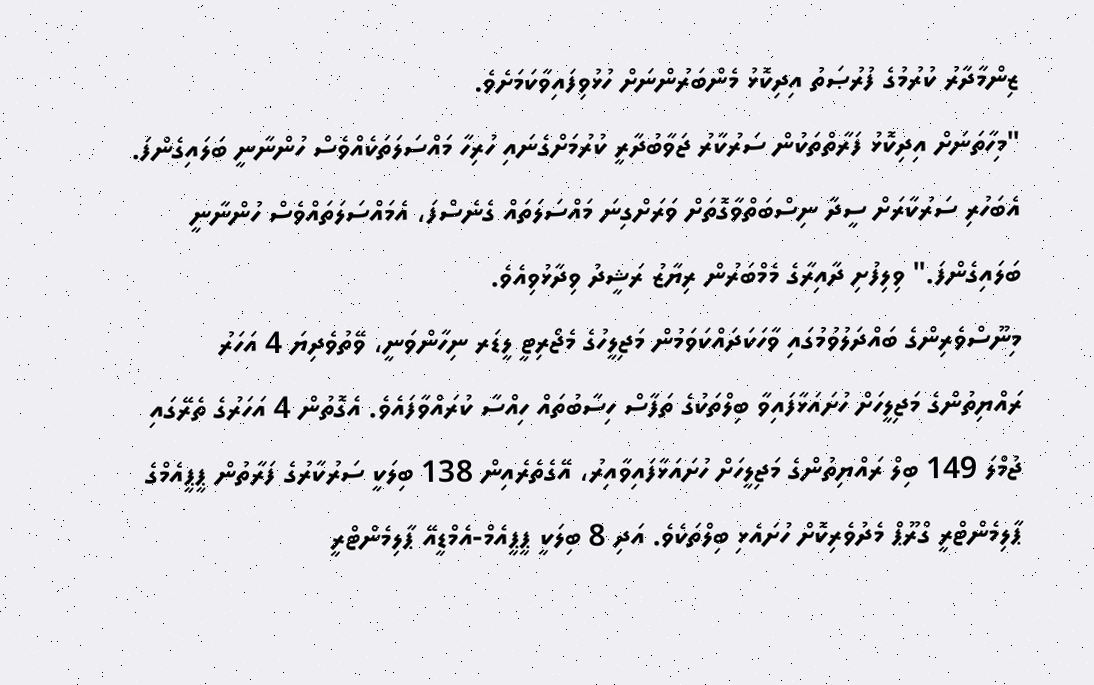ޒިންމާދާރު ކުރުމުގެ ފުރުޞަތު އިދިކޮޅު މެންބަރުންނަށް ހުޅުވިފައިވާކަމަށެވެ.
"މިހާތަނަށް އިދިކޮޅު ފަރާތްތަކުން ސަރުކާރު ޖަވާބުދާރީ ކުރުމަށްގެނައި ހުރިހާ މައްސަލަތަކެއްވެސް ހުންނާނީ ބަލައިގެންފަ. އެބަހުރި ސަރުކާރަށް ސީދާ ނިސްބަތްވާގޮތަށް ވަރަށްގިނަ މައްސަލަތައް ގެނެސްފަ، އެމައްސަލަތައްވެސް ހުންނާނީ ބަލައިގެންފަ." ވިލިފުށި ދާއިރާގެ މެމްބަރުން ރިޔާޒު ރަޝީދު ވިދާޅުވިއެވެ.
މިނޫސްވެރިންގެ ބައްދަލުވުމުގައި ވާހަކަދައްކަވަމުން މަޖިލީހުގެ މެޖޯރިޓީ ލީޑަރ ނިހާންވަނީ، ވޭތުވެދިޔަ 4 އަހަރު ރައްޔިތުންގެ މަޖިލީހަށް ހުށައަޅާފައިވާ ބިލްތަކުގެ ތަފާސް ހިސާބުތައް ހިއްސާ ކުރައްވާފައެވެ. އެގޮތުން 4 އަހަރުގެ ތެރޭގައި ޖުމްލަ 149 ބިލް ރައްޔިތުންގެ މަޖިލީހަށް ހުށައަޅާފައިވާއިރު، އޭގެތެރެއިން 138 ބިލަކީ ސަރުކާރުގެ ފަރާތުން ޕީޕީއެމްގެ ޕާލިމެންޓްރީ ގްރޫޕް މެދުވެރިކޮށް ހުށައެޅި ބިލްތަކެވެ. އަދި 8 ބިލަކީ ޕީޕީއެމް-އެމްޑީއޭ ޕާލިމެންޓްރީ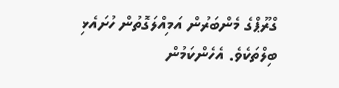ގްރޫޕްގެ މެންބަރުން އަމިއްލަގޮތުން ހުށައެޅި ބިލްތަކެވެ. އެހެންކަމުން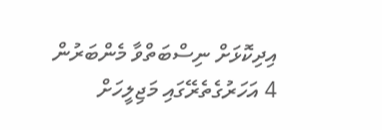އިދިކޮޅަށް ނިސްބަތްވާ މެންބަރުން 4 އަހަރުގެތެރޭގައި މަޖިލީހަށް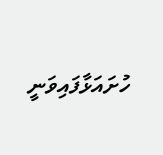ހުށައަޅާފައިވަނީ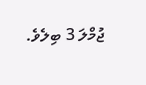ޖުމްލަ 3 ބިލެވެ.